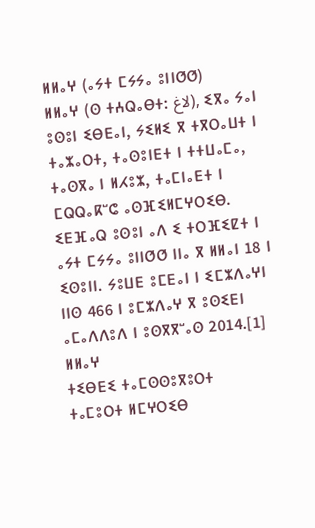ⵍⵍⴰⵖ (ⴰⵢⵜ ⵎⵢⵢⴰ ⵓⵏⵏⵚⵚ)
ⵍⵍⴰⵖ (ⵙ ⵜⵄⵕⴰⴱⵜ: لاغ), ⵉⴳⴰ ⵢⴰⵏ ⵓⵙⵓⵏ ⵉⴱⴹⴰⵏ, ⵢⵉⵍⵉ ⴳ ⵜⴳⵔⴰⵡⵜ ⵏ ⵜⴰⵣⴰⵔⵜ, ⵜⴰⵙⵓⵏⴹⵜ ⵏ ⵜⵜⵡⴰⵎⴰ, ⵜⴰⵙⴳⴰ ⵏ ⵍⵃⵓⵣ, ⵜⴰⵎⵏⴰⴹⵜ ⵏ ⵎⵕⵕⴰⴽⵯⵛ ⴰⵙⴼⵉⵍⵎⵖⵔⵉⴱ. ⵉⴹⴼⴰⵕ ⵓⵙⵓⵏ ⴰⴷ ⵉ ⵜⵔⴼⵉⵇⵜ ⵏ ⴰⵢⵜ ⵎⵢⵢⴰ ⵓⵏⵏⵚⵚ ⵏⵏⴰ ⴳ ⵍⵍⴰⵏ 18 ⵏ ⵉⵙⵓⵏⵏ. ⵢⵓⵡⴹ ⵓⵎⴹⴰⵏ ⵏ ⵉⵎⵣⴷⴰⵖⵏ ⵏⵏⵙ 466 ⵏ ⵓⵎⵣⴷⴰⵖ ⴳ ⵓⵙⵉⴹⵏ ⴰⵎⴰⴷⴷⵓⴷ ⵏ ⵓⵙⴳⴳⵯⴰⵙ 2014.[1]
ⵍⵍⴰⵖ
ⵜⵉⴱⴹⵉ ⵜⴰⵎⵙⵙⵓⴳⵓⵔⵜ
ⵜⴰⵎⵓⵔⵜ ⵍⵎⵖⵔⵉⴱ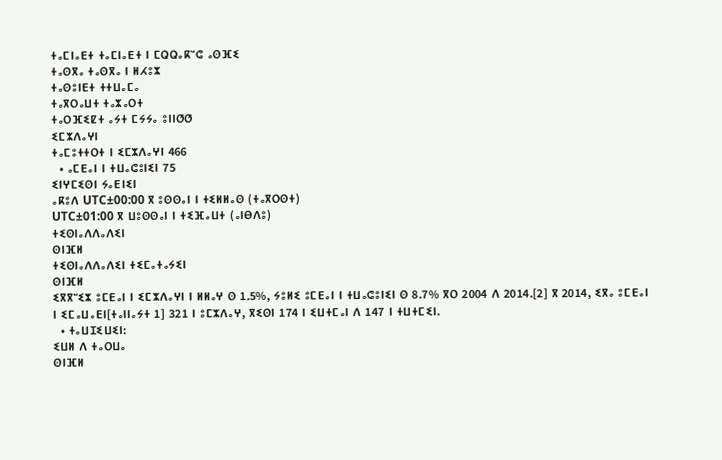ⵜⴰⵎⵏⴰⴹⵜ ⵜⴰⵎⵏⴰⴹⵜ ⵏ ⵎⵕⵕⴰⴽⵯⵛ ⴰⵙⴼⵉ
ⵜⴰⵙⴳⴰ ⵜⴰⵙⴳⴰ ⵏ ⵍⵃⵓⵣ
ⵜⴰⵙⵓⵏⴹⵜ ⵜⵜⵡⴰⵎⴰ
ⵜⴰⴳⵔⴰⵡⵜ ⵜⴰⵣⴰⵔⵜ
ⵜⴰⵔⴼⵉⵇⵜ ⴰⵢⵜ ⵎⵢⵢⴰ ⵓⵏⵏⵚⵚ
ⵉⵎⵣⴷⴰⵖⵏ
ⵜⴰⵎⵓⵜⵜⵔⵜ ⵏ ⵉⵎⵣⴷⴰⵖⵏ 466
  • ⴰⵎⴹⴰⵏ ⵏ ⵜⵡⴰⵛⵓⵏⵉⵏ 75
ⵉⵏⵖⵎⵉⵙⵏ ⵢⴰⴹⵏⵉⵏ
ⴰⴽⵓⴷ UTC±00:00 ⴳ ⵓⵙⵙⴰⵏ ⵏ ⵜⵉⵍⵍⴰⵙ (ⵜⴰⴳⵔⵙⵜ)
UTC±01:00 ⴳ ⵡⵓⵙⵙⴰⵏ ⵏ ⵜⵉⴼⴰⵡⵜ (ⴰⵏⴱⴷⵓ)
ⵜⵉⵙⵏⴰⴷⴷⴰⴷⵉⵏ
ⵙⵏⴼⵍ
ⵜⵉⵙⵏⴰⴷⴷⴰⴷⵉⵏ ⵜⵉⵎⴰⵜⴰⵢⵉⵏ
ⵙⵏⴼⵍ
ⵉⴳⴳⵯⵉⵣ ⵓⵎⴹⴰⵏ ⵏ ⵉⵎⵣⴷⴰⵖⵏ ⵏ ⵍⵍⴰⵖ ⵙ 1.5%, ⵢⵓⵍⵉ ⵓⵎⴹⴰⵏ ⵏ ⵜⵡⴰⵛⵓⵏⵉⵏ ⵙ 8.7% ⴳⵔ 2004 ⴷ 2014.[2] ⴳ 2014, ⵉⴳⴰ ⵓⵎⴹⴰⵏ ⵏ ⵉⵎⴰⵡⴰⴹⵏ[ⵜⴰⵏⵏⴰⵢⵜ 1] 321 ⵏ ⵓⵎⵣⴷⴰⵖ, ⴳⵉⵙⵏ 174 ⵏ ⵉⵡⵜⵎⴰⵏ ⴷ 147 ⵏ ⵜⵡⵜⵎⵉⵏ.
  • ⵜⴰⵡⵊⵉⵡⵉⵏ:
ⵉⵡⵍ ⴷ ⵜⴰⵔⵡⴰ
ⵙⵏⴼⵍ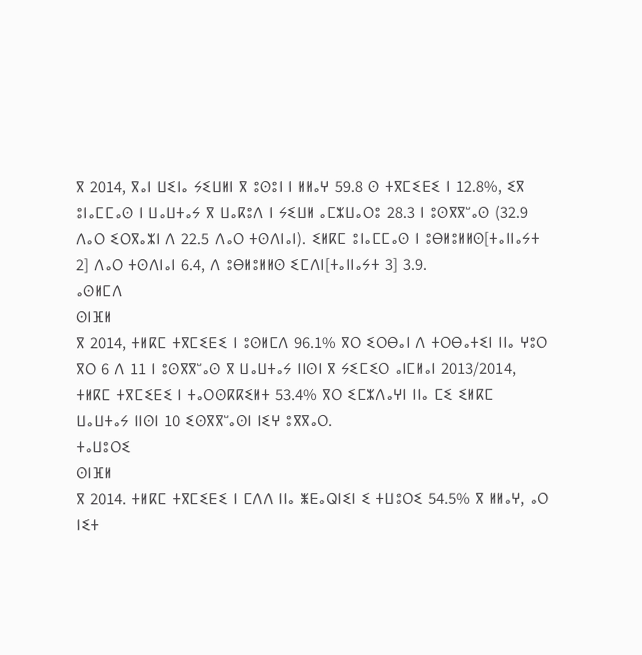ⴳ 2014, ⴳⴰⵏ ⵡⵉⵏⴰ ⵢⵉⵡⵍⵏ ⴳ ⵓⵙⵓⵏ ⵏ ⵍⵍⴰⵖ 59.8 ⵙ ⵜⴳⵎⵉⴹⵉ ⵏ 12.8%, ⵉⴳ ⵓⵏⴰⵎⵎⴰⵙ ⵏ ⵡⴰⵡⵜⴰⵢ ⴳ ⵡⴰⴽⵓⴷ ⵏ ⵢⵉⵡⵍ ⴰⵎⵣⵡⴰⵔⵓ 28.3 ⵏ ⵓⵙⴳⴳⵯⴰⵙ (32.9 ⴷⴰⵔ ⵉⵔⴳⴰⵣⵏ ⴷ 22.5 ⴷⴰⵔ ⵜⵙⴷⵏⴰⵏ). ⵉⵍⴽⵎ ⵓⵏⴰⵎⵎⴰⵙ ⵏ ⵓⴱⵍⵓⵍⵍⵙ[ⵜⴰⵏⵏⴰⵢⵜ 2] ⴷⴰⵔ ⵜⵙⴷⵏⴰⵏ 6.4, ⴷ ⵓⴱⵍⵓⵍⵍⵙ ⵉⵎⴷⵏ[ⵜⴰⵏⵏⴰⵢⵜ 3] 3.9.
ⴰⵙⵍⵎⴷ
ⵙⵏⴼⵍ
ⴳ 2014, ⵜⵍⴽⵎ ⵜⴳⵎⵉⴹⵉ ⵏ ⵓⵙⵍⵎⴷ 96.1% ⴳⵔ ⵉⵔⴱⴰⵏ ⴷ ⵜⵔⴱⴰⵜⵉⵏ ⵏⵏⴰ ⵖⵓⵔ ⴳⵔ 6 ⴷ 11 ⵏ ⵓⵙⴳⴳⵯⴰⵙ ⴳ ⵡⴰⵡⵜⴰⵢ ⵏⵏⵙⵏ ⴳ ⵢⵉⵎⵉⵔ ⴰⵏⵎⵍⴰⵏ 2013/2014, ⵜⵍⴽⵎ ⵜⴳⵎⵉⴹⵉ ⵏ ⵜⴰⵔⵙⴽⴽⵉⵍⵜ 53.4% ⴳⵔ ⵉⵎⵣⴷⴰⵖⵏ ⵏⵏⴰ ⵎⵉ ⵉⵍⴽⵎ ⵡⴰⵡⵜⴰⵢ ⵏⵏⵙⵏ 10 ⵉⵙⴳⴳⵯⴰⵙⵏ ⵏⵉⵖ ⵓⴳⴳⴰⵔ.
ⵜⴰⵡⵓⵔⵉ
ⵙⵏⴼⵍ
ⴳ 2014. ⵜⵍⴽⵎ ⵜⴳⵎⵉⴹⵉ ⵏ ⵎⴷⴷ ⵏⵏⴰ ⵥⴹⴰⵕⵏⵉⵏ ⵉ ⵜⵡⵓⵔⵉ 54.5% ⴳ ⵍⵍⴰⵖ, ⴰⵔ ⵏⵉⵜ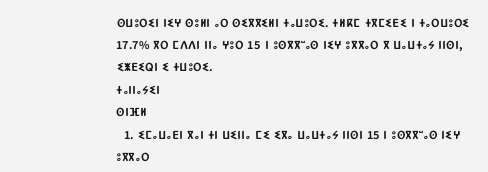ⵙⵡⵓⵔⵉⵏ ⵏⵉⵖ ⵙⵓⵍⵏ ⴰⵔ ⵙⵉⴳⴳⵉⵍⵏ ⵜⴰⵡⵓⵔⵉ. ⵜⵍⴽⵎ ⵜⴳⵎⵉⴹⵉ ⵏ ⵜⴰⵔⵡⵓⵔⵉ 17.7% ⴳⵔ ⵎⴷⴷⵏ ⵏⵏⴰ ⵖⵓⵔ 15 ⵏ ⵓⵙⴳⴳⵯⴰⵙ ⵏⵉⵖ ⵓⴳⴳⴰⵔ ⴳ ⵡⴰⵡⵜⴰⵢ ⵏⵏⵙⵏ, ⵉⵥⴹⵉⵕⵏ ⵉ ⵜⵡⵓⵔⵉ.
ⵜⴰⵏⵏⴰⵢⵉⵏ
ⵙⵏⴼⵍ
  1. ⵉⵎⴰⵡⴰⴹⵏ ⴳⴰⵏ ⵜⵏ ⵡⵉⵏⵏⴰ ⵎⵉ ⵉⴳⴰ ⵡⴰⵡⵜⴰⵢ ⵏⵏⵙⵏ 15 ⵏ ⵓⵙⴳⴳⵯⴰⵙ ⵏⵉⵖ ⵓⴳⴳⴰⵔ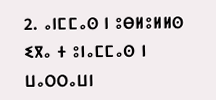2. ⴰⵏⵎⵎⴰⵙ ⵏ ⵓⴱⵍⵓⵍⵍⵙ ⵉⴳⴰ ⵜ ⵓⵏⴰⵎⵎⴰⵙ ⵏ ⵡⴰⵔⵔⴰⵡⵏ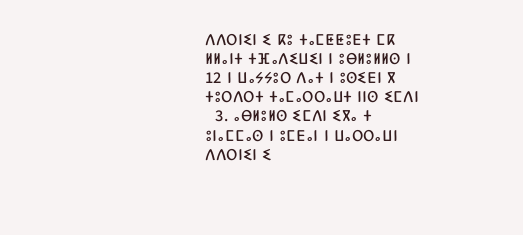ⴷⴷⵔⵏⵉⵏ ⵉ ⴽⵓ ⵜⴰⵎⵟⵟⵓⴹⵜ ⵎⴽ ⵍⵍⴰⵏⵜ ⵜⴼⴰⴷⵉⵡⵉⵏ ⵏ ⵓⴱⵍⵓⵍⵍⵙ ⵏ 12 ⵏ ⵡⴰⵢⵢⵓⵔ ⴷⴰⵜ ⵏ ⵓⵙⵉⴹⵏ ⴳ ⵜⵓⵔⴷⵔⵜ ⵜⴰⵎⴰⵔⵔⴰⵡⵜ ⵏⵏⵙ ⵉⵎⴷⵏ
  3. ⴰⴱⵍⵓⵍⵙ ⵉⵎⴷⵏ ⵉⴳⴰ ⵜ ⵓⵏⴰⵎⵎⴰⵙ ⵏ ⵓⵎⴹⴰⵏ ⵏ ⵡⴰⵔⵔⴰⵡⵏ ⴷⴷⵔⵏⵉⵏ ⵉ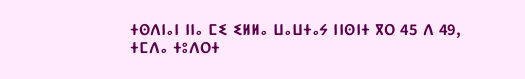ⵜⵙⴷⵏⴰⵏ ⵏⵏⴰ ⵎⵉ ⵉⵍⵍⴰ ⵡⴰⵡⵜⴰⵢ ⵏⵏⵙⵏⵜ ⴳⵔ 45 ⴷ 49, ⵜⵎⴷⴰ ⵜⵓⴷⵔⵜ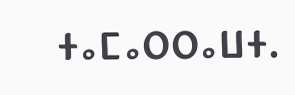ⵜⴰⵎⴰⵔⵔⴰⵡⵜ.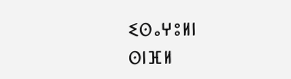ⵉⵙⴰⵖⵓⵍⵏ
ⵙⵏⴼⵍ